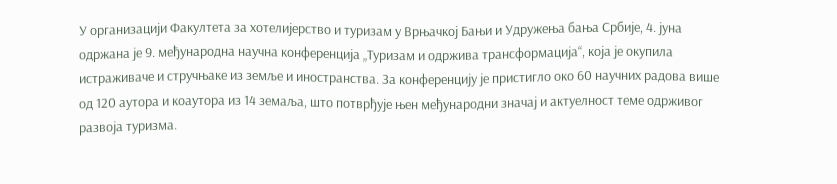У организацији Факултета за хотелијерство и туризам у Врњачкој Бањи и Удружења бања Србије, 4. јуна одржана је 9. међународна научна конференција „Туризам и одржива трансформација“, која је окупила истраживаче и стручњаке из земље и иностранства. За конференцију је пристигло око 60 научних радова више од 120 аутора и коаутора из 14 земаља, што потврђује њен међународни значај и актуелност теме одрживог развоја туризма.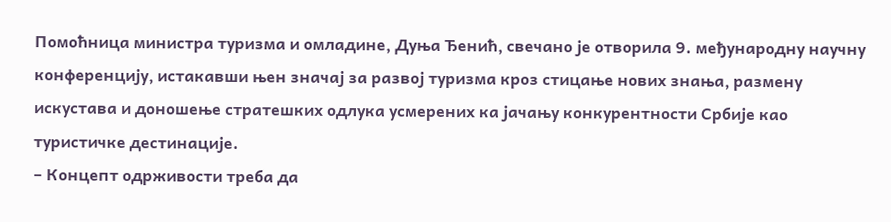Помоћница министра туризма и омладине, Дуња Ђенић, свечано је отворила 9. међународну научну конференцију, истакавши њен значај за развој туризма кроз стицање нових знања, размену искустава и доношење стратешких одлука усмерених ка јачању конкурентности Србије као туристичке дестинације.
– Концепт одрживости треба да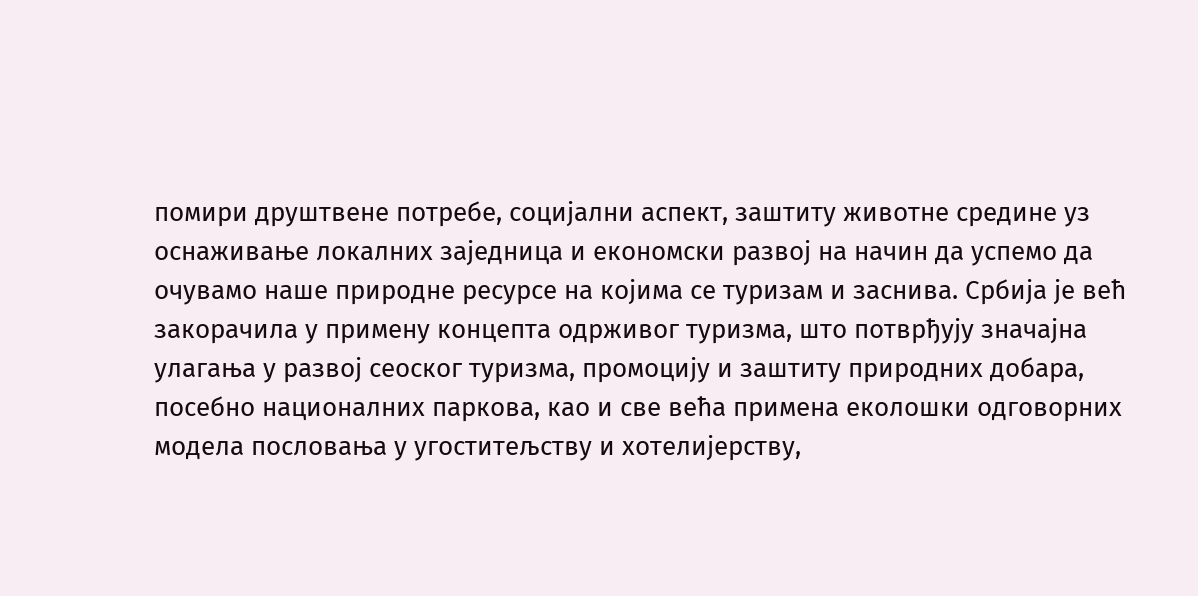помири друштвене потребе, социјални аспект, заштиту животне средине уз оснаживање локалних заједница и економски развој на начин да успемо да очувамо наше природне ресурсе на којима се туризам и заснива. Србија је већ закорачила у примену концепта одрживог туризма, што потврђују значајна улагања у развој сеоског туризма, промоцију и заштиту природних добара, посебно националних паркова, као и све већа примена еколошки одговорних модела пословања у угоститељству и хотелијерству,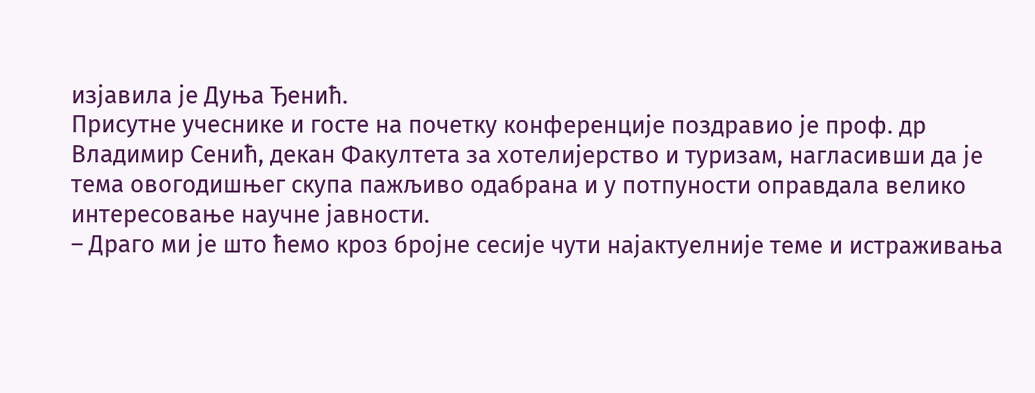изјавила је Дуња Ђенић.
Присутне учеснике и госте на почетку конференције поздравио је проф. др Владимир Сенић, декан Факултета за хотелијерство и туризам, нагласивши да је тема овогодишњег скупа пажљиво одабрана и у потпуности оправдала велико интересовање научне јавности.
– Драго ми је што ћемо кроз бројне сесије чути најактуелније теме и истраживања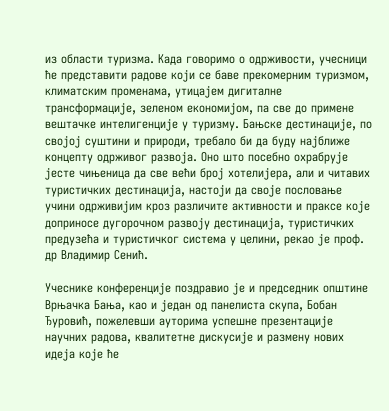из области туризма. Када говоримо о одрживости, учесници ће представити радове који се баве прекомерним туризмом, климатским променама, утицајем дигиталне трансформације, зеленом економијом, па све до примене вештачке интелигенције у туризму. Бањске дестинације, по својој суштини и природи, требало би да буду најближе концепту одрживог развоја. Оно што посебно охрабрује јесте чињеница да све већи број хотелијера, али и читавих туристичких дестинација, настоји да своје пословање учини одрживијим кроз различите активности и праксе које доприносе дугорочном развоју дестинација, туристичких предузећа и туристичког система у целини, рекао је проф. др Владимир Сенић.

Учеснике конференције поздравио је и председник општине Врњачка Бања, као и један од панелиста скупа, Бобан Ђуровић, пожелевши ауторима успешне презентације научних радова, квалитетне дискусије и размену нових идеја које ће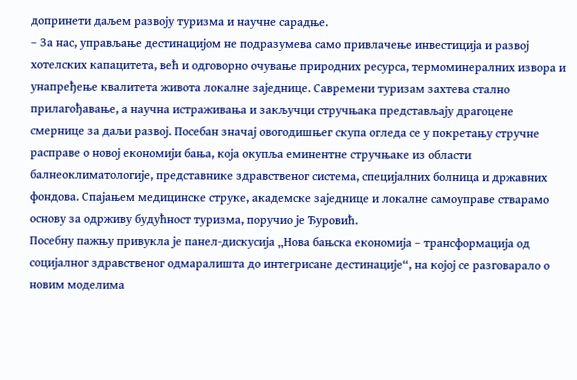допринети даљем развоју туризма и научне сарадње.
– За нас, управљање дестинацијом не подразумева само привлачење инвестиција и развој хотелских капацитета, већ и одговорно очување природних ресурса, термоминералних извора и унапређење квалитета живота локалне заједнице. Савремени туризам захтева стално прилагођавање, а научна истраживања и закључци стручњака представљају драгоцене смернице за даљи развој. Посебан значај овогодишњег скупа огледа се у покретању стручне расправе о новој економији бања, која окупља еминентне стручњаке из области балнеоклиматологије, представнике здравственог система, специјалних болница и државних фондова. Спајањем медицинске струке, академске заједнице и локалне самоуправе стварамо основу за одрживу будућност туризма, поручио је Ђуровић.
Посебну пажњу привукла је панел-дискусија „Нова бањска економија – трансформација од социјалног здравственог одмаралишта до интегрисане дестинације“, на којој се разговарало о новим моделима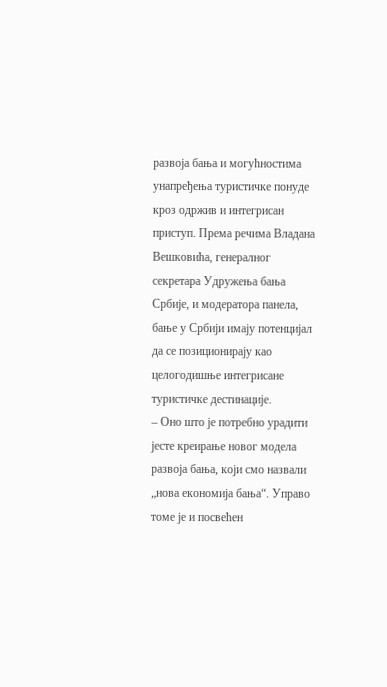развоја бања и могућностима унапређења туристичке понуде кроз одржив и интегрисан приступ. Према речима Владана Вешковића, генералног секретара Удружења бања Србије, и модератора панела, бање у Србији имају потенцијал да се позиционирају као целогодишње интегрисане туристичке дестинације.
– Оно што је потребно урадити јесте креирање новог модела развоја бања, који смо назвали „нова економија бања“. Управо томе је и посвећен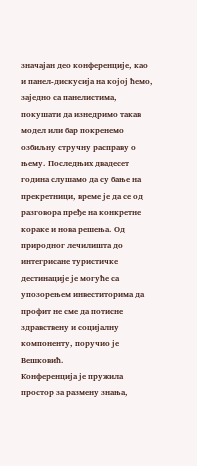значајан део конференције, као и панел-дискусија на којој ћемо, заједно са панелистима, покушати да изнедримо такав модел или бар покренемо озбиљну стручну расправу о њему. Последњих двадесет година слушамо да су бање на прекретници, време је да се од разговора пређе на конкретне кораке и нова решења. Од природног лечилишта до интегрисане туристичке дестинације је могуће са упозорењем инвеститорима да профит не сме да потисне здравствену и социјалну компоненту, поручио је Вешковић.
Конференција је пружила простор за размену знања,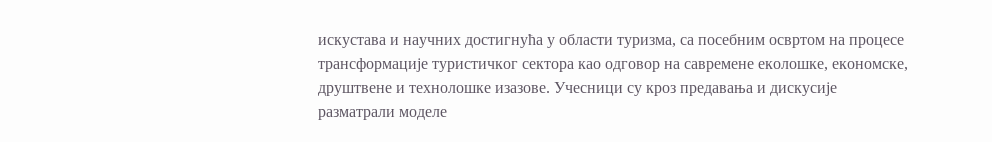искустава и научних достигнућа у области туризма, са посебним освртом на процесе трансформације туристичког сектора као одговор на савремене еколошке, економске, друштвене и технолошке изазове. Учесници су кроз предавања и дискусије разматрали моделе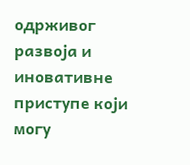одрживог развоја и иновативне приступе који могу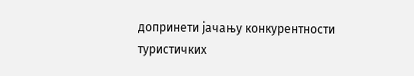допринети јачању конкурентности туристичких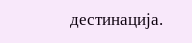дестинација.